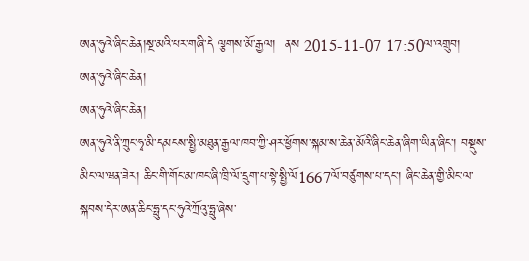ཨན་ཧུའེ་ཞིང་ཆེན།སྔ་མའི་པར་གཞི་དེ ལྕགས་མོ་རྒྱལ།  ནས 2015-11-07 17:50ལ་འགྲུབ།
ཨན་ཧུའེ་ཞིང་ཆེན།
ཨན་ཧུའེ་ཞིང་ཆེན།
ཨན་ཧུའེ་ནི་ཀྲུང་ཧྭ་མི་དམངས་སྤྱི་མཐུན་རྒྱལ་ཁབ་ཀྱི་ཤར་ཕྱོགས་སྐམ་ས་ཆེན་མོའི་ཞིང་ཆེན་ཞིག་ཡིན་ཞིང་། བསྡུས་མིང་ལ་ཝན་ཟེར། ཆིང་གི་གོང་མ་ཁང་ཞི་ཁྲི་ལོ་དྲུག་པ་སྟེ་སྤྱི་ལོ1667ལོ་བཙུགས་པ་དང་། ཞིང་ཆེན་གྱི་མིང་ལ་སྐབས་དེར་ཨན་ཆིང་ཧྥུ་དང་ཧུའེ་ཀྲོའུ་ཧྥུ་ཞེས་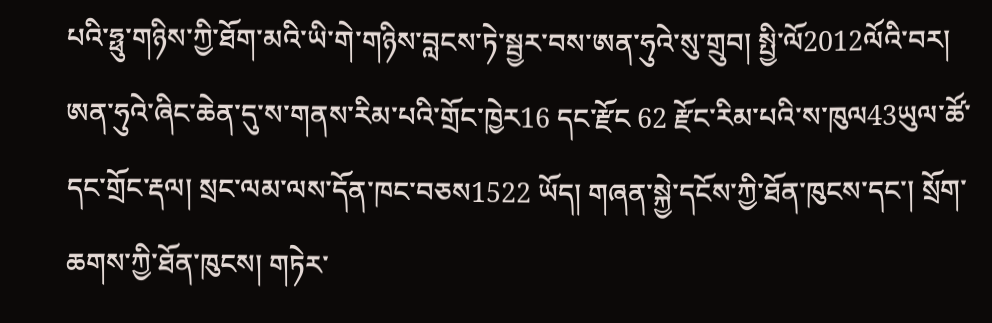པའི་ཧྥུ་གཉིས་ཀྱི་ཐོག་མའི་ཡི་གེ་གཉིས་བླངས་ཏེ་སྦྱར་བས་ཨན་ཧུའེ་སུ་གྲུབ། སྤྱི་ལོ2012ལོའི་བར། ཨན་ཧུའེ་ཞིང་ཆེན་དུ་ས་གནས་རིམ་པའི་གྲོང་ཁྱེར16 དང་རྫོང 62 རྫོང་རིམ་པའི་ས་ཁུལ43ཡུལ་ཚོ་དང་གྲོང་རྡལ། སྲང་ལམ་ལས་དོན་ཁང་བཅས1522 ཡོད། གཞན་སྐྱེ་དངོས་ཀྱི་ཐོན་ཁུངས་དང་། སྲོག་ཆགས་ཀྱི་ཐོན་ཁུངས། གཏེར་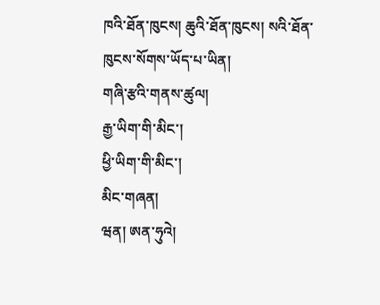ཁའི་ཐོན་ཁུངས། ཆུའི་ཐོན་ཁུངས། སའི་ཐོན་ཁུངས་སོགས་ཡོད་པ་ཡིན།
གཞི་རྩའི་གནས་ཚུལ།
རྒྱ་ཡིག་གི་མིང་།
ཕྱི་ཡིག་གི་མིང་།
མིང་གཞན།
ཝན། ཨན་ཧུའེ།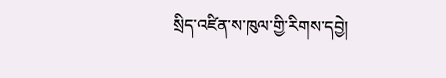སྲིད་འཛིན་ས་ཁུལ་གྱི་རིགས་དབྱེ།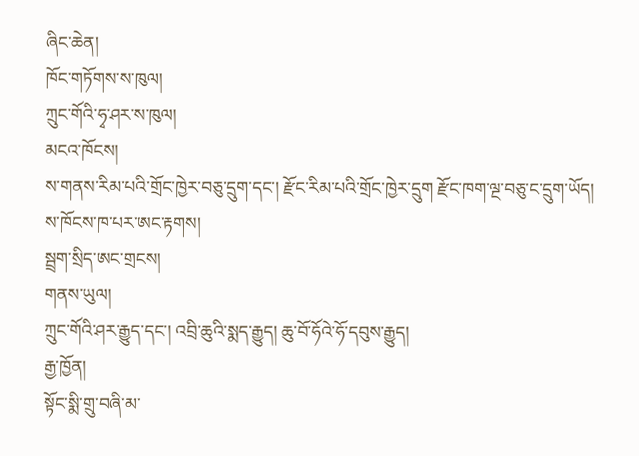ཞིང་ཆེན།
ཁོང་གཏོགས་ས་ཁུལ།
ཀྲུང་གོའི་ཧྭ་ཤར་ས་ཁུལ།
མངའ་ཁོངས།
ས་གནས་རིམ་པའི་གྲོང་ཁྱེར་བཅུ་དྲུག་དང་། རྫོང་རིམ་པའི་གྲོང་ཁྱེར་དྲུག རྫོང་ཁག་ལྔ་བཅུ་ང་དྲུག་ཡོད།
ས་ཁོངས་ཁ་པར་ཨང་རྟགས།
སྦྲག་སྲིད་ཨང་གྲངས།
གནས་ཡུལ།
ཀྲུང་གོའི་ཤར་རྒྱུད་དང་། འབྲི་ཆུའི་སྨད་རྒྱུད། ཆུ་བོ་ཧོའེ་ཧོ་དབུས་རྒྱུད།
རྒྱ་ཁྱོན།
སྟོང་སྨི་གྲུ་བཞི་མ་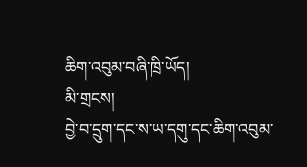ཆིག་འབུམ་བཞི་ཁྲི་ཡོད།
མི་གྲངས།
བྱེ་བ་དྲུག་དང་ས་ཡ་དགུ་དང་ཆིག་འབུམ་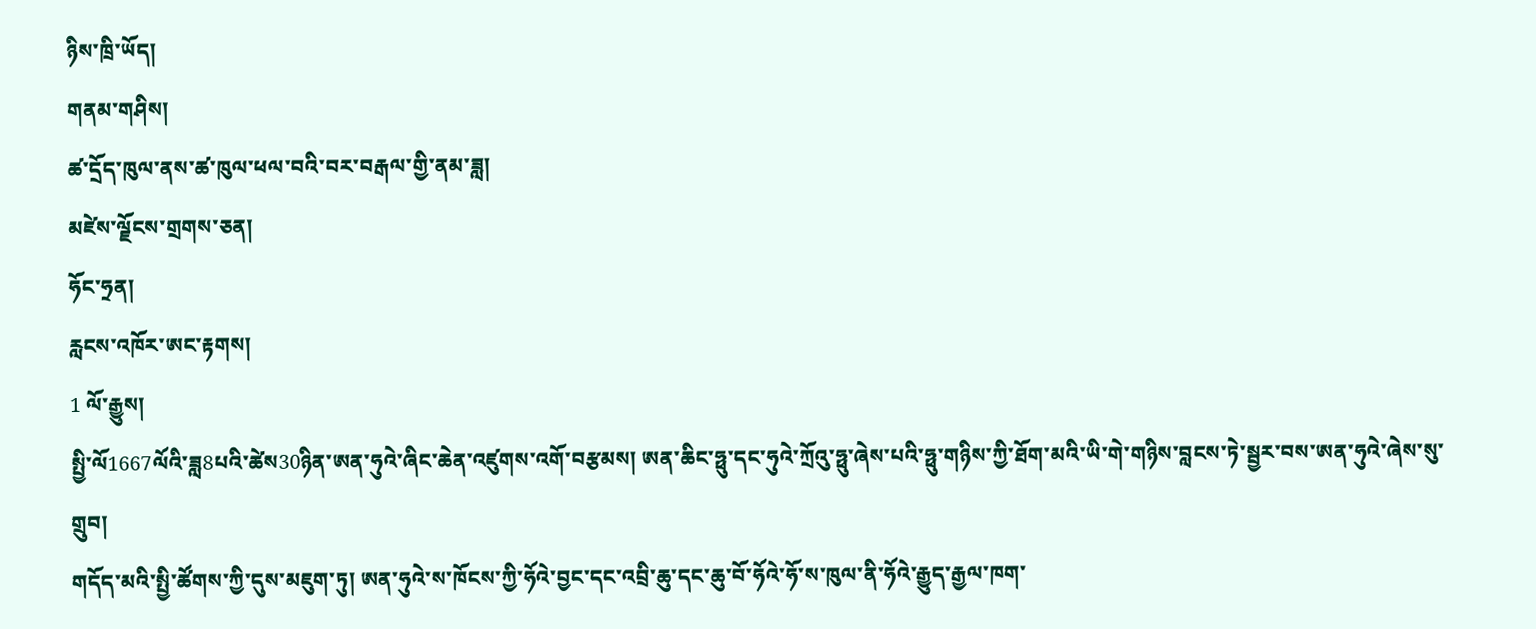ཉིས་ཁྲི་ཡོད།
གནམ་གཤིས།
ཚ་དྲོད་ཁུལ་ནས་ཚ་ཁུལ་ཕལ་བའི་བར་བརྒལ་གྱི་ནམ་ཟླ།
མཛེས་ལྗོངས་གྲགས་ཅན།
ཧོང་ཧྲན།
རླངས་འཁོར་ཨང་རྟགས།
1 ལོ་རྒྱུས།
སྤྱི་ལོ1667ལོའི་ཟླ8པའི་ཚེས30ཉིན་ཨན་ཧུའེ་ཞིང་ཆེན་འཛུགས་འགོ་བརྩམས། ཨན་ཆིང་ཧྥུ་དང་ཧུའེ་ཀྲོའུ་ཧྥུ་ཞེས་པའི་ཧྥུ་གཉིས་ཀྱི་ཐོག་མའི་ཡི་གེ་གཉིས་བླངས་ཏེ་སྦྱར་བས་ཨན་ཧུའེ་ཞེས་སུ་གྲུབ།
གདོད་མའི་སྤྱི་ཚོགས་ཀྱི་དུས་མཇུག་ཏུ། ཨན་ཧུའེ་ས་ཁོངས་ཀྱི་ཧོའེ་བྱང་དང་འབྲི་ཆུ་དང་ཆུ་བོ་ཧོའེ་ཧོ་ས་ཁུལ་ནི་ཧོའེ་རྒྱུད་རྒྱལ་ཁག་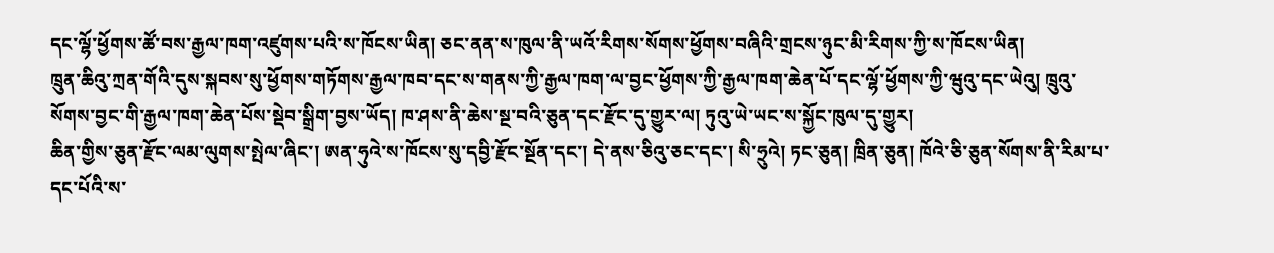དང་ལྷོ་ཕྱོགས་ཚོ་བས་རྒྱལ་ཁག་འཛུགས་པའི་ས་ཁོངས་ཡིན། ཅང་ནན་ས་ཁུལ་ནི་ཡའོ་རིགས་སོགས་ཕྱོགས་བཞིའི་གྲངས་ཉུང་མི་རིགས་ཀྱི་ས་ཁོངས་ཡིན།
ཁྲུན་ཆིའུ་ཀྲན་གོའི་དུས་སྐབས་སུ་ཕྱོགས་གཏོགས་རྒྱལ་ཁབ་དང་ས་གནས་ཀྱི་རྒྱལ་ཁག་ལ་བྱང་ཕྱོགས་ཀྱི་རྒྱལ་ཁག་ཆེན་པོ་དང་ལྷོ་ཕྱོགས་ཀྱི་ཝུའུ་དང་ཡེའུ། ཁྲུའུ་སོགས་བྱང་གི་རྒྱལ་ཁག་ཆེན་པོས་སྡེབ་སྒྲིག་བྱས་ཡོད། ཁ་ཤས་ནི་ཆེས་སྔ་བའི་ཅུན་དང་རྫོང་དུ་གྱུར་ལ། ཏུའུ་ཡེ་ཡང་ས་སྐྱོང་ཁུལ་དུ་གྱུར།
ཆིན་གྱིས་ཅུན་རྫོང་ལམ་ལུགས་སྤེལ་ཞིང་། ཨན་ཧུའེ་ས་ཁོངས་སུ་དབྱི་རྫོང་སྔོན་དང་། དེ་ནས་ཅིའུ་ཅང་དང་། སི་ཧྲུའེ། ཏང་ཅུན། ཁྲིན་ཅུན། ཁོའེ་ཅི་ཅུན་སོགས་ནི་རིམ་པ་དང་པོའི་ས་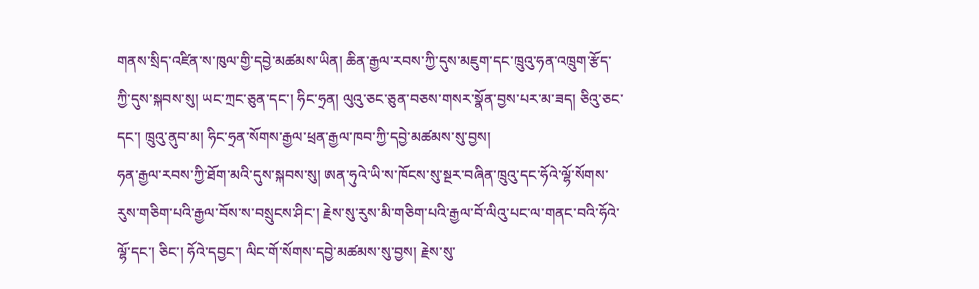གནས་སྲིད་འཛིན་ས་ཁུལ་གྱི་དབྱེ་མཚམས་ཡིན། ཆིན་རྒྱལ་རབས་ཀྱི་དུས་མཇུག་དང་ཁྲུའུ་ཧན་འཁྲུག་རྩོད་ཀྱི་དུས་སྐབས་སུ། ཡང་ཀྲང་ཅུན་དང་། ཧིང་ཧྲན། ལུའུ་ཅང་ཅུན་བཅས་གསར་སྣོན་བྱས་པར་མ་ཟད། ཅིའུ་ཅང་དང་། ཁྲུའུ་ནུབ་མ། ཧིང་ཧྲན་སོགས་རྒྱལ་ཕྲན་རྒྱལ་ཁབ་ཀྱི་དབྱེ་མཚམས་སུ་བྱས།
ཧན་རྒྱལ་རབས་ཀྱི་ཐོག་མའི་དུས་སྐབས་སུ། ཨན་ཧུའེ་ཡི་ས་ཁོངས་སུ་སྔར་བཞིན་ཁྲུའུ་དང་ཧོའེ་ལྷོ་སོགས་རུས་གཅིག་པའི་རྒྱལ་བོས་ས་བསྲུངས་ཤིང་། རྗེས་སུ་རུས་མི་གཅིག་པའི་རྒྱལ་བོ་ལིའུ་པང་ལ་གནང་བའི་ཧོའེ་ལྷོ་དང་། ཅིང་། ཧོའེ་དབྱང་། ལིང་གོ་སོགས་དབྱེ་མཚམས་སུ་བྱས། རྗེས་སུ་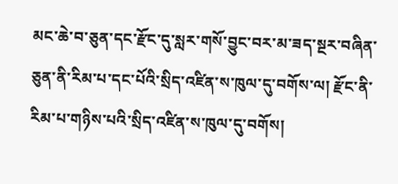མང་ཆེ་བ་ཅུན་དང་རྫོང་དུ་སླར་གསོ་བྱུང་བར་མ་ཟད་སྔར་བཞིན་ཅུན་ནི་རིམ་པ་དང་པོའི་སྲིད་འཛིན་ས་ཁུལ་དུ་བགོས་ལ། རྫོང་ནི་རིམ་པ་གཉིས་པའི་སྲིད་འཛིན་ས་ཁུལ་དུ་བགོས།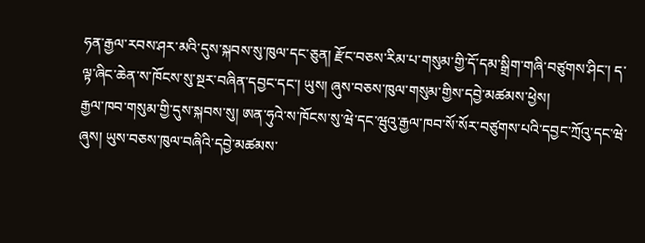ཧན་རྒྱལ་རབས་ཤར་མའི་དུས་སྐབས་སུ་ཁུལ་དང་ཅུན། རྫོང་བཅས་རིམ་པ་གསུམ་གྱི་དོ་དམ་སྒྲིག་གཞི་བཙུགས་ཤིང་། ད་ལྟ་ཞིང་ཆེན་ས་ཁོངས་སུ་སྔར་བཞིན་དབྱང་དང་། ཡུས། ཞུས་བཅས་ཁུལ་གསུམ་གྱིས་དབྱེ་མཚམས་ཕྱེས།
རྒྱལ་ཁབ་གསུམ་གྱི་དུས་སྐབས་སུ། ཨན་ཧུའེ་ས་ཁོངས་སུ་ཝེ་དང་ཝུའུ་རྒྱལ་ཁབ་སོ་སོར་བཙུགས་པའི་དབྱང་ཀྲོའུ་དང་ཝེ་ཞུས། ཡུས་བཅས་ཁུལ་བཞིའི་དབྱེ་མཚམས་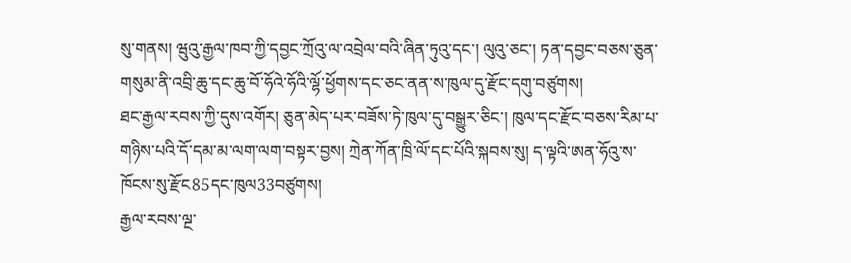སུ་གནས། ཝུའུ་རྒྱལ་ཁབ་ཀྱི་དབྱང་ཀྲོའུ་ལ་འབྲེལ་བའི་ཞིན་ཏུའུ་དང་། ལུའུ་ཅང་། ཏན་དབྱང་བཅས་ཅུན་གསུམ་ནི་འབྲི་ཆུ་དང་ཆུ་བོ་ཧོའེ་ཧོའི་ལྷོ་ཕྱོགས་དང་ཅང་ནན་ས་ཁུལ་དུ་རྫོང་དགུ་བཙུགས།
ཐང་རྒྱལ་རབས་ཀྱི་དུས་འགོར། ཅུན་མེད་པར་བཟོས་ཏེ་ཁུལ་དུ་བསྒྱུར་ཅིང་། ཁུལ་དང་རྫོང་བཅས་རིམ་པ་གཉིས་པའི་དོ་དམ་མ་ལག་ལག་བསྟར་བྱས། ཀྲེན་ཀོན་ཁྲི་ལོ་དང་པོའི་སྐབས་སུ། ད་ལྟའི་ཨན་ཧོའུ་ས་ཁོངས་སུ་རྫོང85དང་ཁུལ33བཙུགས།
རྒྱལ་རབས་ལྔ་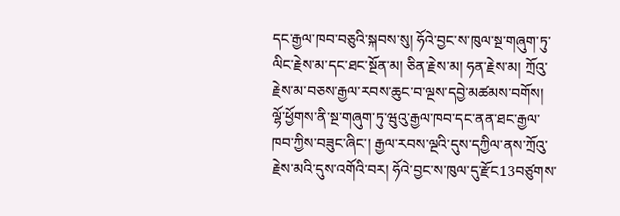དང་རྒྱལ་ཁབ་བཅུའི་སྐབས་སུ། ཧོའེ་བྱང་ས་ཁུལ་སྔ་གཞུག་ཏུ་ལིང་རྗེས་མ་དང་ཐང་སྔོན་མ། ཅིན་རྗེས་མ། ཧན་རྗེས་མ། ཀྲོའུ་རྗེས་མ་བཅས་རྒྱལ་རབས་ཆུང་བ་ལྔས་དབྱེ་མཚམས་བགོས། ལྷོ་ཕྱོགས་ནི་སྔ་གཞུག་ཏུ་ཝུའུ་རྒྱལ་ཁབ་དང་ནན་ཐང་རྒྱལ་ཁབ་ཀྱིས་བཟུང་ཞིང་། རྒྱལ་རབས་ལྔའི་དུས་དཀྱིལ་ནས་ཀྲོའུ་རྗེས་མའི་དུས་འགོའི་བར། ཧོའེ་བྱང་ས་ཁུལ་དུ་རྫོང13བཙུགས་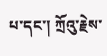པ་དང་། ཀྲོའུ་རྗེས་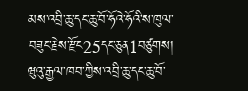མས་འབྲི་ཆུ་དང་ཆུ་བོ་ཧོའེ་ཧོའི་ས་ཁུལ་བཟུང་རྗེས་རྫོང25དང་ཅུན1བཙུགས། ཝུའུ་རྒྱལ་ཁབ་ཀྱིས་འབྲི་ཆུ་དང་ཆུ་བོ་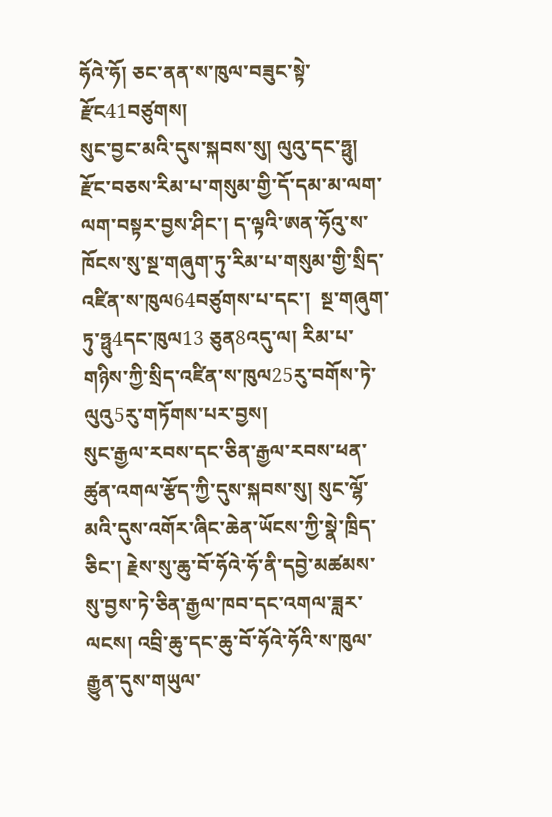ཧོའེ་ཧོ། ཅང་ནན་ས་ཁུལ་བཟུང་སྟེ་རྫོང41བཙུགས།
སུང་བྱང་མའི་དུས་སྐབས་སུ། ལུའུ་དང་ཧྥུ།  རྫོང་བཅས་རིམ་པ་གསུམ་གྱི་དོ་དམ་མ་ལག་ལག་བསྟར་བྱས་ཤིང་། ད་ལྟའི་ཨན་ཧོའུ་ས་ཁོངས་སུ་སྔ་གཞུག་ཏུ་རིམ་པ་གསུམ་གྱི་སྲིད་འཛིན་ས་ཁུལ64བཙུགས་པ་དང་།  སྔ་གཞུག་ཏུ་ཧྥུ4དང་ཁུལ13 ཅུན8འདུ་ལ། རིམ་པ་གཉིས་ཀྱི་སྲིད་འཛིན་ས་ཁུལ25རུ་བགོས་ཏེ་ལུའུ5རུ་གཏོགས་པར་བྱས།
སུང་རྒྱལ་རབས་དང་ཅིན་རྒྱལ་རབས་ཕན་ཚུན་འགལ་རྩོད་ཀྱི་དུས་སྐབས་སུ། སུང་ལྷོ་མའི་དུས་འགོར་ཞིང་ཆེན་ཡོངས་ཀྱི་སྣེ་ཁྲིད་ཅིང་། རྗེས་སུ་ཆུ་བོ་ཧོའེ་ཧོ་ནི་དབྱེ་མཚམས་སུ་བྱས་ཏེ་ཅིན་རྒྱལ་ཁབ་དང་འགལ་ཟླར་ལངས། འབྲི་ཆུ་དང་ཆུ་བོ་ཧོའེ་ཧོའི་ས་ཁུལ་རྒྱུན་དུས་གཡུལ་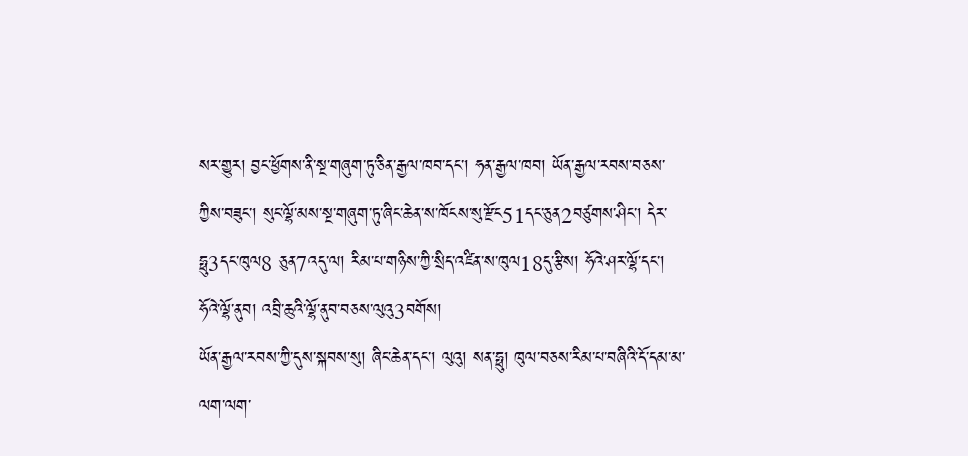སར་གྱུར། བྱང་ཕྱོགས་ནི་སྔ་གཞུག་ཏུ་ཅིན་རྒྱལ་ཁབ་དང་། ཧན་རྒྱལ་ཁབ། ཡོན་རྒྱལ་རབས་བཅས་ཀྱིས་བཟུང་། སུང་ལྷོ་མས་སྔ་གཞུག་ཏུ་ཞིང་ཆེན་ས་ཁོངས་སུ་རྫོང51དང་ཅུན2བཙུགས་ཤིང་། དེར་ཧྥུ3དང་ཁུལ8 ཅུན7འདུ་ལ། རིམ་པ་གཉིས་ཀྱི་སྲིད་འཛིན་ས་ཁུལ18དུ་རྩིས། ཧོའེ་ཤར་ལྷོ་དང་། ཧོའེ་ལྷོ་ནུབ། འབྲི་ཆུའི་ལྷོ་ནུབ་བཅས་ལུའུ3བགོས།
ཡོན་རྒྱལ་རབས་ཀྱི་དུས་སྐབས་སུ། ཞིང་ཆེན་དང་། ལུའུ། སན་ཧྥུ། ཁུལ་བཅས་རིམ་པ་བཞིའི་དོ་དམ་མ་ལག་ལག་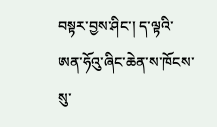བསྟར་བྱས་ཤིང་། ད་ལྟའི་ཨན་ཧོའུ་ཞིང་ཆེན་ས་ཁོངས་སུ་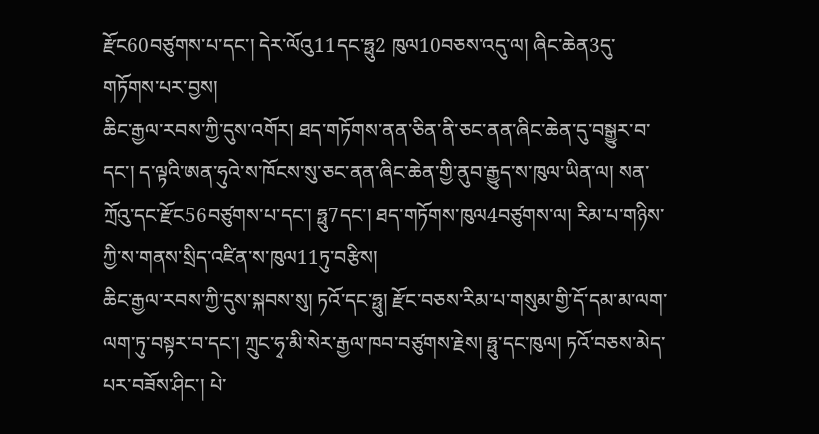རྫོང60བཙུགས་པ་དང་། དེར་ལོའུ11དང་ཧྥུ2 ཁུལ10བཅས་འདུ་ལ། ཞིང་ཆེན3དུ་གཏོགས་པར་བྱས།
ཆིང་རྒྱལ་རབས་ཀྱི་དུས་འགོར། ཐད་གཏོགས་ནན་ཅིན་ནི་ཅང་ནན་ཞིང་ཆེན་དུ་བསྒྱུར་བ་དང་། ད་ལྟའི་ཨན་ཧུའེ་ས་ཁོངས་སུ་ཅང་ནན་ཞིང་ཆེན་གྱི་ནུབ་རྒྱུད་ས་ཁུལ་ཡིན་ལ། སན་ཀྲོའུ་དང་རྫོང56བཙུགས་པ་དང་། ཧྥུ7དང་། ཐད་གཏོགས་ཁུལ4བཙུགས་ལ། རིམ་པ་གཉིས་ཀྱི་ས་གནས་སྲིད་འཛིན་ས་ཁུལ11ཏུ་བརྩིས།
ཆིང་རྒྱལ་རབས་ཀྱི་དུས་སྐབས་སུ། ཏའོ་དང་ཧྥུ། རྫོང་བཅས་རིམ་པ་གསུམ་གྱི་དོ་དམ་མ་ལག་ལག་ཏུ་བསྟར་བ་དང་། ཀྲུང་ཧྭ་མི་སེར་རྒྱལ་ཁབ་བཙུགས་རྗེས། ཧྥུ་དང་ཁུལ། ཏའོ་བཅས་མེད་པར་བཟོས་ཤིང་། པེ་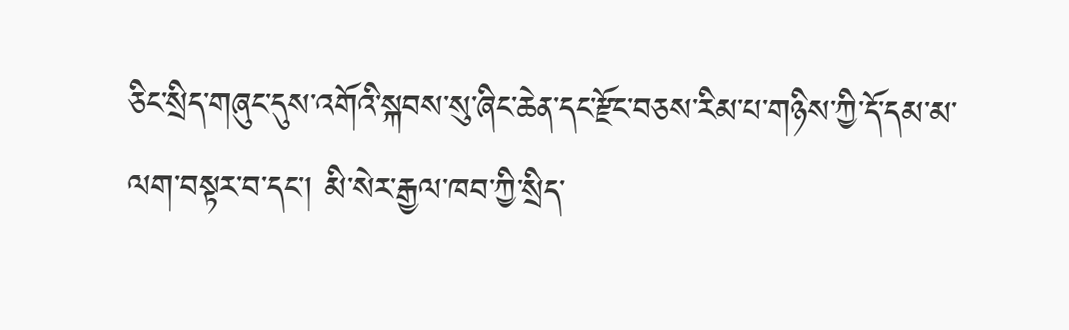ཅིང་སྲིད་གཞུང་དུས་འགོའི་སྐབས་སུ་ཞིང་ཆེན་དང་རྫོང་བཅས་རིམ་པ་གཉིས་ཀྱི་དོ་དམ་མ་ལག་བསྟར་བ་དང་། མི་སེར་རྒྱལ་ཁབ་ཀྱི་སྲིད་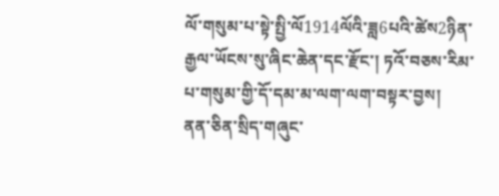ལོ་གསུམ་པ་སྟེ་སྤྱི་ལོ1914ལོའི་ཟླ6པའི་ཚེས2ཉིན་རྒྱལ་ཡོངས་སུ་ཞིང་ཆེན་དང་རྫོང་། ཏའོ་བཅས་རིམ་པ་གསུམ་གྱི་དོ་དམ་མ་ལག་ལག་བསྟར་བྱས།
ནན་ཅིན་སྲིད་གཞུང་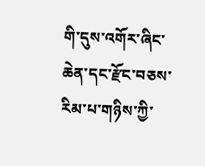གི་དུས་འགོར་ཞིང་ཆེན་དང་རྫོང་བཅས་རིམ་པ་གཉིས་ཀྱི་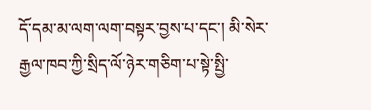དོ་དམ་མ་ལག་ལག་བསྟར་བྱས་པ་དང་། མི་སེར་རྒྱལ་ཁབ་ཀྱི་སྲིད་ལོ་ཉེར་གཅིག་པ་སྟེ་སྤྱི་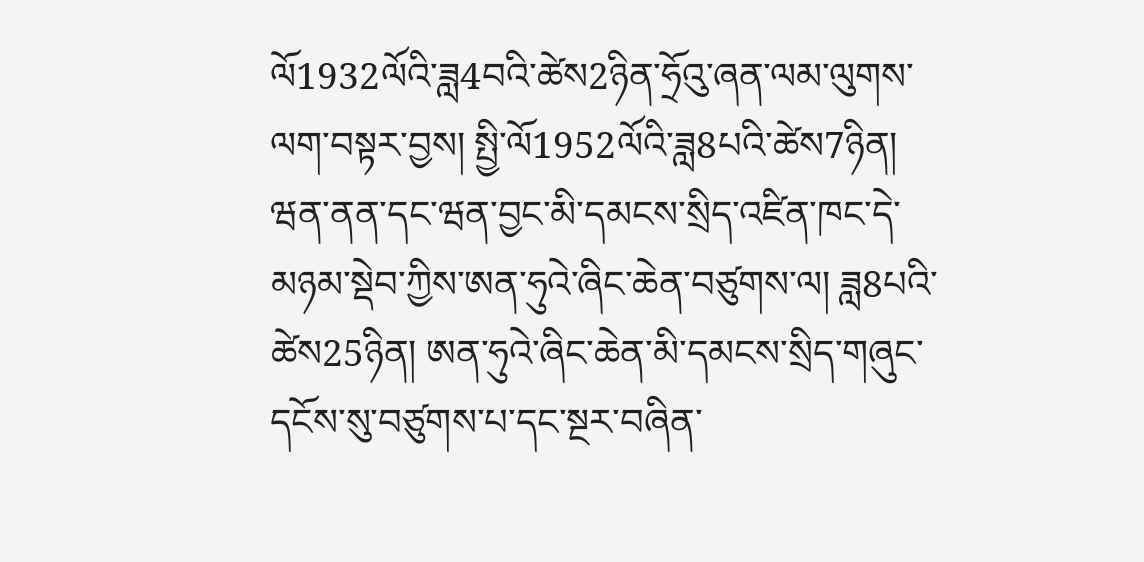ལོ1932ལོའི་ཟླ4བའི་ཚེས2ཉིན་ཧྲོའུ་ཞན་ལམ་ལུགས་ལག་བསྟར་བྱས། སྤྱི་ལོ1952ལོའི་ཟླ8པའི་ཚེས7ཉིན། ཝན་ནན་དང་ཝན་བྱང་མི་དམངས་སྲིད་འཛིན་ཁང་དེ་མཉམ་སྡེབ་ཀྱིས་ཨན་ཧུའེ་ཞིང་ཆེན་བཙུགས་ལ། ཟླ8པའི་ཚེས25ཉིན། ཨན་ཧུའེ་ཞིང་ཆེན་མི་དམངས་སྲིད་གཞུང་དངོས་སུ་བཙུགས་པ་དང་སྔར་བཞིན་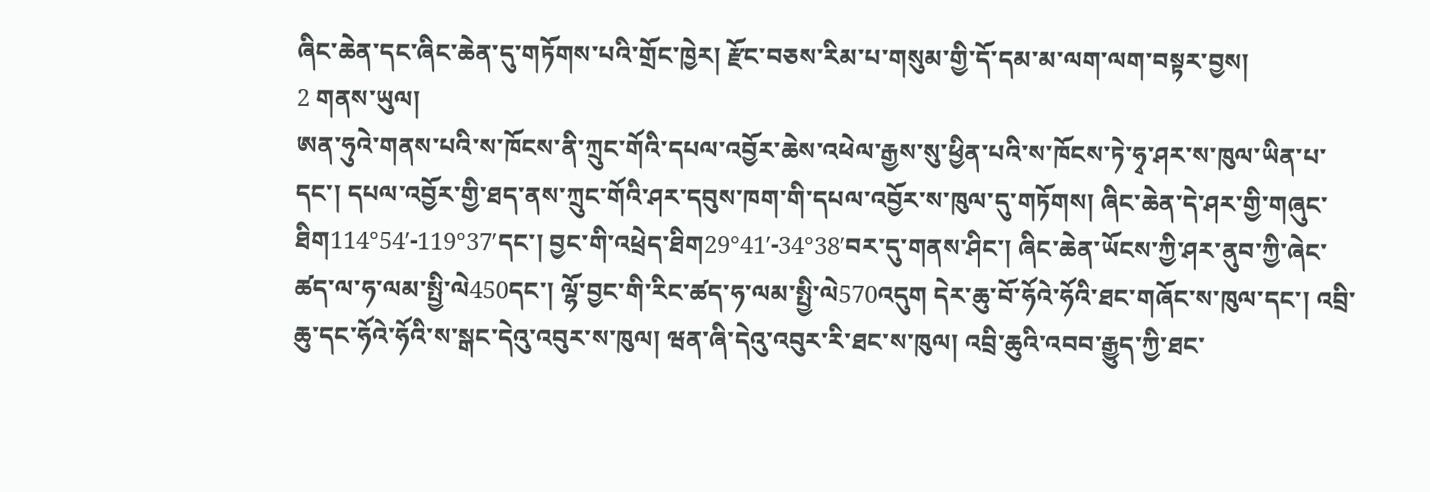ཞིང་ཆེན་དང་ཞིང་ཆེན་དུ་གཏོགས་པའི་གྲོང་ཁྱེར། རྫོང་བཅས་རིམ་པ་གསུམ་གྱི་དོ་དམ་མ་ལག་ལག་བསྟར་བྱས།
2 གནས་ཡུལ།
ཨན་ཧུའེ་གནས་པའི་ས་ཁོངས་ནི་ཀྲུང་གོའི་དཔལ་འབྱོར་ཆེས་འཕེལ་རྒྱས་སུ་ཕྱིན་པའི་ས་ཁོངས་ཏེ་ཧྭ་ཤར་ས་ཁུལ་ཡིན་པ་དང་། དཔལ་འབྱོར་གྱི་ཐད་ནས་ཀྲུང་གོའི་ཤར་དབུས་ཁག་གི་དཔལ་འབྱོར་ས་ཁུལ་དུ་གཏོགས། ཞིང་ཆེན་དེ་ཤར་གྱི་གཞུང་ཐིག114°54′-119°37′དང་། བྱང་གི་འཕྲེད་ཐིག29°41′-34°38′བར་དུ་གནས་ཤིང་། ཞིང་ཆེན་ཡོངས་ཀྱི་ཤར་ནུབ་ཀྱི་ཞེང་ཚད་ལ་ཧ་ལམ་སྤྱི་ལེ450དང་། ལྷོ་བྱང་གི་རིང་ཚད་ཧ་ལམ་སྤྱི་ལེ570འདུག དེར་ཆུ་བོ་ཧོའེ་ཧོའི་ཐང་གཞོང་ས་ཁུལ་དང་། འབྲི་ཆུ་དང་ཧོའེ་ཧོའི་ས་སྒང་དེའུ་འབུར་ས་ཁུལ། ཝན་ཞི་དེའུ་འབུར་རི་ཐང་ས་ཁུལ། འབྲི་ཆུའི་འབབ་རྒྱུད་ཀྱི་ཐང་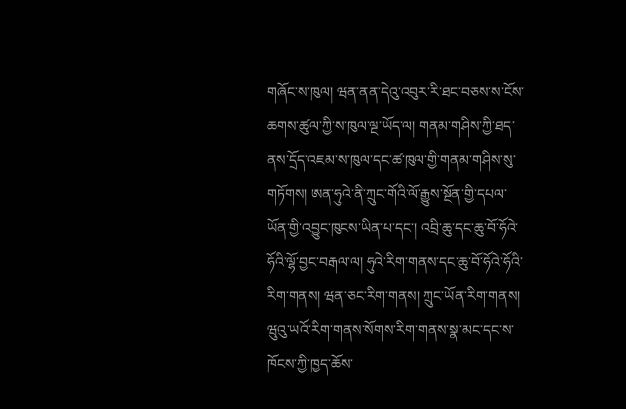གཞོང་ས་ཁུལ། ཝན་ནན་དེའུ་འབུར་རི་ཐང་བཅས་ས་ངོས་ཆགས་ཚུལ་ཀྱི་ས་ཁུལ་ལྔ་ཡོད་ལ། གནམ་གཤིས་ཀྱི་ཐད་ནས་དྲོད་འཇམ་ས་ཁུལ་དང་ཚ་ཁུལ་གྱི་གནམ་གཤིས་སུ་གཏོགས། ཨན་ཧུའེ་ནི་ཀྲུང་གོའི་ལོ་རྒྱུས་སྔོན་གྱི་དཔལ་ཡོན་གྱི་འབྱུང་ཁུངས་ཡིན་པ་དང་། འབྲི་ཆུ་དང་ཆུ་བོ་ཧོའེ་ཧོའི་ལྷོ་བྱང་བརྒལ་ལ། ཧུའེ་རིག་གནས་དང་ཆུ་བོ་ཧོའེ་ཧོའི་རིག་གནས། ཝན་ཅང་རིག་གནས། ཀྲུང་ཡོན་རིག་གནས། ཝུའུ་ཡའོ་རིག་གནས་སོགས་རིག་གནས་སྣ་མང་དང་ས་ཁོངས་ཀྱི་ཁྱད་ཆོས་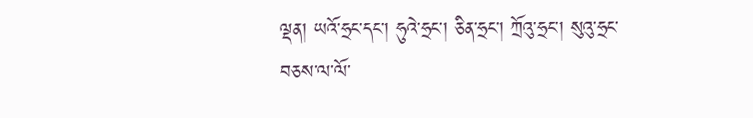ལྡན། ཡའོ་ཧྲང་དང་། ཧུའེ་ཧྲང་། ཅིན་ཧྲང་། ཀྲོའུ་ཧྲང་། སུའུ་ཧྲང་བཅས་ལ་ལོ་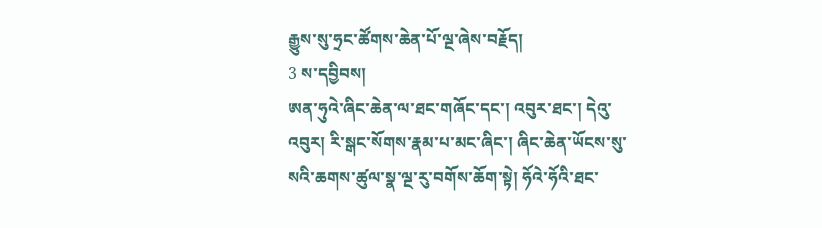རྒྱུས་སུ་ཧྲང་ཚོགས་ཆེན་པོ་ལྔ་ཞེས་བརྗོད།
3 ས་དབྱིབས།
ཨན་ཧུའེ་ཞིང་ཆེན་ལ་ཐང་གཞོང་དང་། འབུར་ཐང་། དེའུ་འབུར། རི་སྒང་སོགས་རྣམ་པ་མང་ཞིང་། ཞིང་ཆེན་ཡོངས་སུ་སའི་ཆགས་ཚུལ་སྣ་ལྔ་རུ་བགོས་ཆོག་སྟེ། ཧོའེ་ཧོའི་ཐང་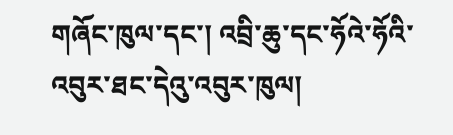གཞོང་ཁུལ་དང་། འབྲི་ཆུ་དང་ཧོའེ་ཧོའི་འབུར་ཐང་དེའུ་འབུར་ཁུལ།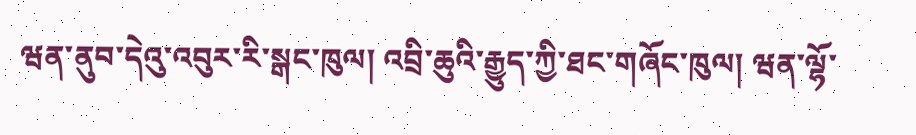ཝན་ནུབ་དེའུ་འབུར་རི་སྒང་ཁུལ། འབྲི་ཆུའི་རྒྱུད་ཀྱི་ཐང་གཞོང་ཁུལ། ཝན་ལྷོ་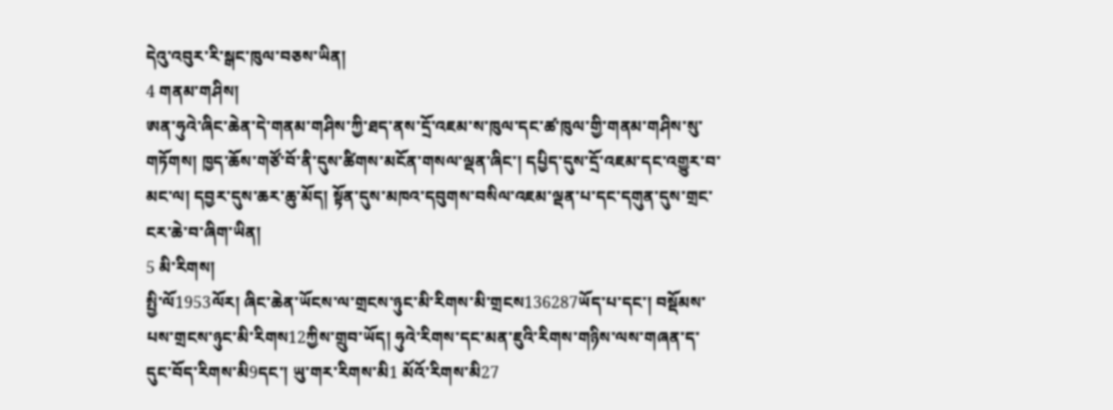དེའུ་འབུར་རི་སྒང་ཁུལ་བཅས་ཡིན།
4 གནམ་གཤིས།
ཨན་ཧུའེ་ཞིང་ཆེན་དེ་གནམ་གཤིས་ཀྱི་ཐད་ནས་དྲོ་འཇམ་ས་ཁུལ་དང་ཚ་ཁུལ་གྱི་གནམ་གཤིས་སུ་གཏོགས། ཁྱད་ཆོས་གཙོ་བོ་ནི་དུས་ཚིགས་མངོན་གསལ་ལྡན་ཞིང་། དཔྱིད་དུས་དྲོ་འཇམ་དང་འགྱུར་བ་མང་ལ། དབྱར་དུས་ཆར་ཆུ་མོད། སྟོན་དུས་མཁའ་དབུགས་བསིལ་འཇམ་ལྡན་པ་དང་དགུན་དུས་གྲང་ངར་ཆེ་བ་ཞིག་ཡིན།
5 མི་རིགས།
སྤྱི་ལོ1953ལོར། ཞིང་ཆེན་ཡོངས་ལ་གྲངས་ཉུང་མི་རིགས་མི་གྲངས136287ཡོད་པ་དང་། བསྡོམས་པས་གྲངས་ཉུང་མི་རིགས12ཀྱིས་གྲུབ་ཡོད། ཧུའེ་རིགས་དང་མན་ཇུའི་རིགས་གཉིས་ལས་གཞན་ད་དུང་བོད་རིགས་མི9དང་། ཡུ་གར་རིགས་མི1 མོའོ་རིགས་མི27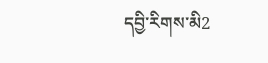དབྱི་རིགས་མི2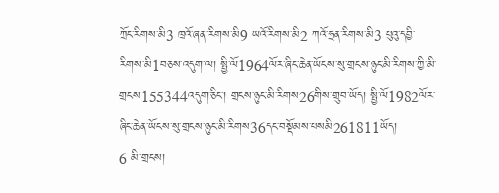ཀྲོང་རིགས་མི3 ཁྲའོ་ཞན་རིགས་མི9 ཡའོ་རིགས་མི2 ཀའོ་ཧྲན་རིགས་མི3 པུའུ་དབྱི་རིགས་མི1བཅས་འདུག་ལ། སྤྱི་ལོ1964ལོར་ཞིང་ཆེན་ཡོངས་སུ་གྲངས་ཉུང་མི་རིགས་ཀྱི་མི་གྲངས155344འདུག་ཅིང་། གྲངས་ཉུང་མི་རིགས26གིས་གྲུབ་ཡོད། སྤྱི་ལོ1982ལོར་ཞིང་ཆེན་ཡོངས་སུ་གྲངས་ཉུང་མི་རིགས36དང་བསྡོམས་པསམི261811ཡོད།
6 མི་གྲངས།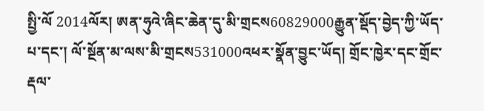སྤྱི་ལོ 2014ལོར། ཨན་ཧུའེ་ཞིང་ཆེན་དུ་མི་གྲངས60829000རྒྱུན་སྡོད་བྱེད་ཀྱི་ཡོད་པ་དང་། ལོ་སྔོན་མ་ལས་མི་གྲངས531000འཕར་སྣོན་བྱུང་ཡོད། གྲོང་ཁྱེར་དང་གྲོང་རྡལ་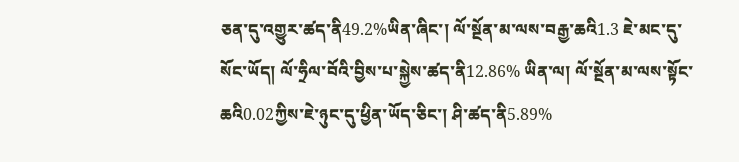ཅན་དུ་འགྱུར་ཚད་ནི49.2%ཡིན་ཞིང་། ལོ་སྔོན་མ་ལས་བརྒྱ་ཆའི1.3 ཇེ་མང་དུ་སོང་ཡོད། ལོ་ཧྲིལ་བོའི་བྱིས་པ་སྐྱེས་ཚད་ནི12.86% ཡིན་ལ། ལོ་སྔོན་མ་ལས་སྟོང་ཆའི0.02ཀྱིས་ཇེ་ཉུང་དུ་ཕྱིན་ཡོད་ཅིང་། ཤི་ཚད་ནི5.89%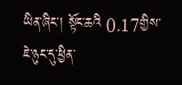ཡིན་ཞིང་། སྟོང་ཆའི 0.17གྱིས་ཇེ་ཉུང་དུ་ཕྱིན་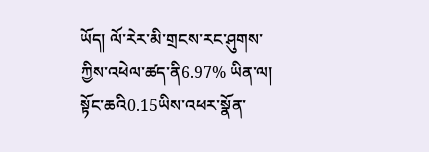ཡོད། ལོ་རེར་མི་གྲངས་རང་ཤུགས་ཀྱིས་འཕེལ་ཚད་ནི6.97% ཡིན་ལ། སྟོང་ཆའི0.15ཡིས་འཕར་སྣོན་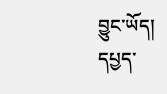བྱུང་ཡོད།
དཔྱད་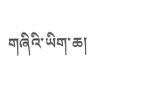གཞིའི་ཡིག་ཆ།